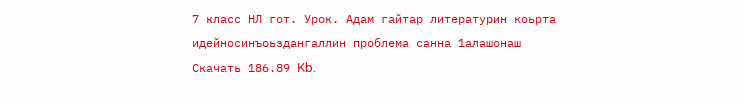7 класс НЛ гот. Урок. Адам гайтар литературин коьрта идейносинъоьздангаллин проблема санна 1алашонаш
Скачать 186.89 Kb.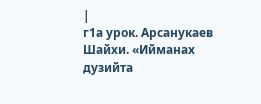|
г1а урок. Арсанукаев Шайхи. «Ийманах дузийта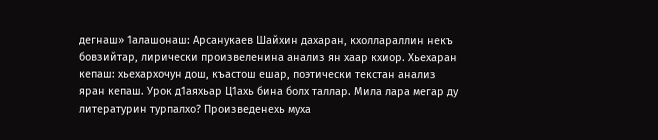дегнаш» 1алашонаш: Арсанукаев Шайхин дахаран, кхоллараллин некъ бовзийтар, лирически произвеленина анализ ян хаар кхиор. Хьехаран кепаш: хьехархочун дош, къастош ешар, поэтически текстан анализ яран кепаш. Урок д1аяхьар Ц1ахь бина болх таллар. Мила лара мегар ду литературин турпалхо? Произведенехь муха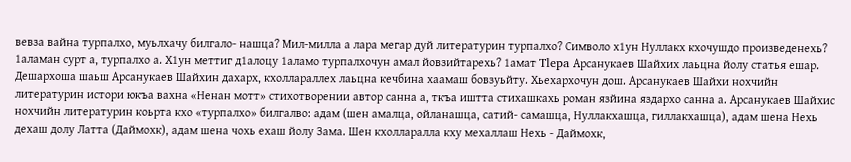вевза вайна турпалхо, муьлхачу билгало- нашца? Мил-милла а лара мегар дуй литературин турпалхо? Символо х1ун Нуллакх кхочушдо произведенехь? 1аламан сурт а, турпалхо а. Х1ун меттиг д1алоцу 1аламо турпалхочун амал йовзийтарехь? 1амат Tlepa Арсанукаев Шайхих лаьцна йолу статья ешар. Дешархоша шаьш Арсанукаев Шайхин дахарх, кхоллараллех лаьцна кечбина хаамаш бовзуьйту. Хьехархочун дош. Арсанукаев Шайхи нохчийн литературин истори юкъа вахна «Ненан мотт» стихотворении автор санна а, ткъа иштта стихашкахь роман язйина яздархо санна а. Арсанукаев Шайхис нохчийн литературин коьрта кхо «турпалхо» билгалво: адам (шен амалца, ойланашца, сатий- самашца, Нуллакхашца, гиллакхашца), адам шена Нехь дехаш долу Латта (Даймохк), адам шена чохь ехаш йолу Зама. Шен кхолларалла кху мехаллаш Нехь - Даймохк,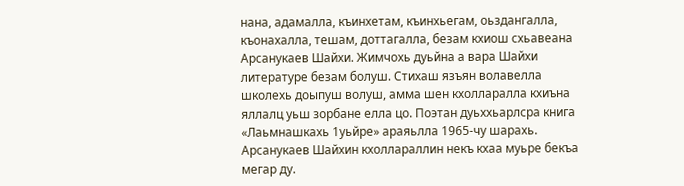нана, адамалла, къинхетам, къинхьегам, оьздангалла, къонахалла, тешам, доттагалла, безам кхиош схьавеана Арсанукаев Шайхи. Жимчохь дуьйна а вара Шайхи литературе безам болуш. Стихаш язъян волавелла школехь доыпуш волуш, амма шен кхолларалла кхиъна яллалц уьш зорбане елла цо. Поэтан дуьххьарлсра книга «Лаьмнашкахь 1уьйре» араяьлла 1965-чу шарахь. Арсанукаев Шайхин кхоллараллин некъ кхаа муьре бекъа мегар ду.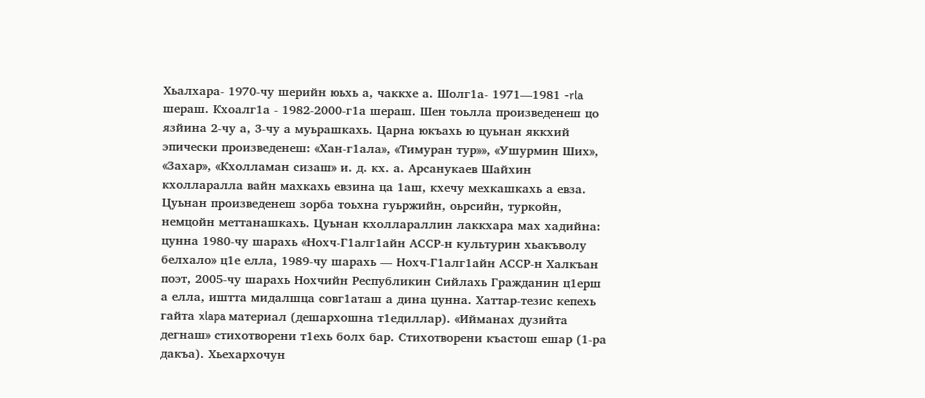Хьалхара- 1970-чу шерийн юьхь а, чаккхе а. Шолг1а- 1971—1981 -rla шераш. Кхоалг1а - 1982-2000-г1а шераш. Шен тоьлла произведенеш цо язйина 2-чу а, 3-чу а муьрашкахь. Царна юкъахь ю цуьнан яккхий эпически произведенеш: «Хан-г1ала», «Тимуран тур»», «Ушурмин Ших», «Захар», «Кхолламан сизаш» и. д. кх. а. Арсанукаев Шайхин кхолларалла вайн махкахь евзина ца 1аш, кхечу мехкашкахь а евза. Цуьнан произведенеш зорба тоьхна гуьржийн, оьрсийн, туркойн, немцойн меттанашкахь. Цуьнан кхоллараллин лаккхара мах хадийна: цунна 1980-чу шарахь «Нохч-Г1алг1айн АССР-н культурин хьакъволу белхало» ц1е елла, 1989-чу шарахь — Нохч-Г1алг1айн АССР-н Халкъан поэт, 2005-чу шарахь Нохчийн Республикин Сийлахь Гражданин ц1ерш а елла, иштта мидалшца совг1аташ а дина цунна. Хаттар-тезис кепехь гайта xlapa материал (дешархошна т1едиллар). «Ийманах дузийта дегнаш» стихотворени т1ехь болх бар. Стихотворени къастош ешар (1-ра дакъа). Хьехархочун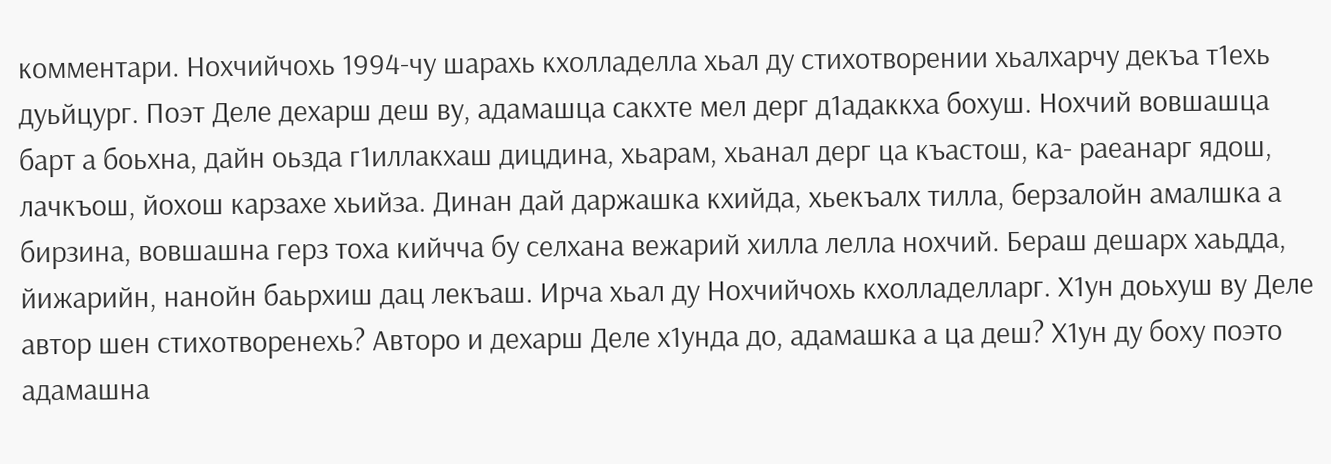комментари. Нохчийчохь 1994-чу шарахь кхолладелла хьал ду стихотворении хьалхарчу декъа т1ехь дуьйцург. Поэт Деле дехарш деш ву, адамашца сакхте мел дерг д1адаккха бохуш. Нохчий вовшашца барт а боьхна, дайн оьзда г1иллакхаш дицдина, хьарам, хьанал дерг ца къастош, ка- раеанарг ядош, лачкъош, йохош карзахе хьийза. Динан дай даржашка кхийда, хьекъалх тилла, берзалойн амалшка а бирзина, вовшашна герз тоха кийчча бу селхана вежарий хилла лелла нохчий. Бераш дешарх хаьдда, йижарийн, нанойн баьрхиш дац лекъаш. Ирча хьал ду Нохчийчохь кхолладелларг. Х1ун доьхуш ву Деле автор шен стихотворенехь? Авторо и дехарш Деле х1унда до, адамашка а ца деш? Х1ун ду боху поэто адамашна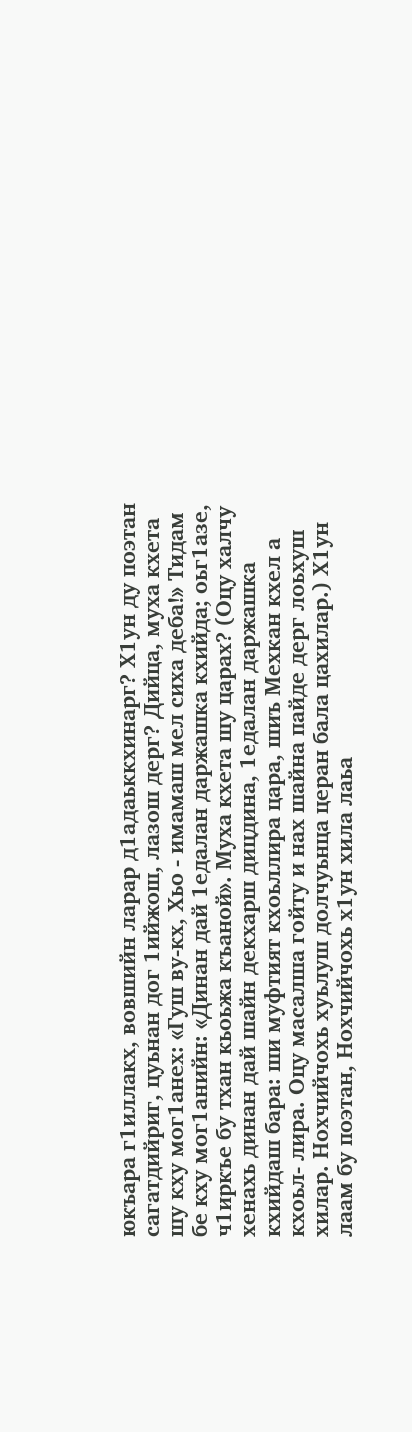юкъара г1иллакх, вовшийн ларар д1адаьккхинарг? Х1ун ду поэтан сагатдийриг, цуьнан дог 1ийжош, лазош дерг? Дийца, муха кхета шу кху мог1анех: «Гуш ву-кх, Хьо - имамаш мел сиха деба!» Тидам бе кху мог1анийн: «Динан дай 1едалан даржашка кхийда; оьг1азе, ч1иркъе бу тхан кьоьжа къаной». Муха кхета шу царах? (Оцу халчу хенахь динан дай шайн декхарш дицдина, 1едалан даржашка кхийдаш бара: ши муфтият кхоьллира цара, шиъ Мехкан кхел а кхоьл- лира. Оцу масалша гойту и нах шайна пайде дерг лоьхуш хилар. Нохчийчохь хуьлуш долчуьнца церан бала цахилар.) Х1ун лаам бу поэтан, Нохчийчохь х1ун хила лаьа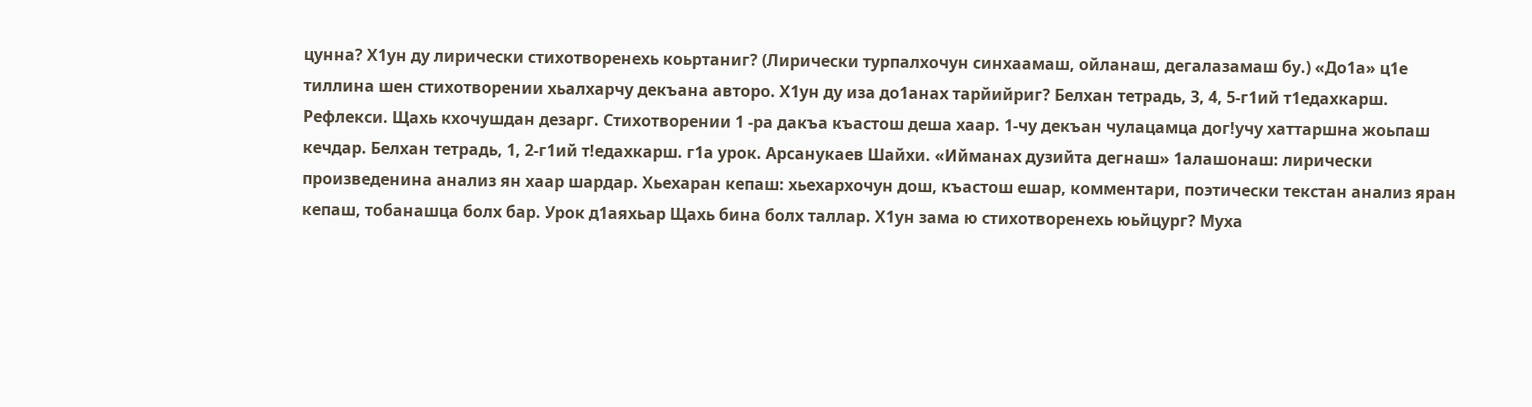цунна? Х1ун ду лирически стихотворенехь коьртаниг? (Лирически турпалхочун синхаамаш, ойланаш, дегалазамаш бу.) «До1а» ц1е тиллина шен стихотворении хьалхарчу декъана авторо. Х1ун ду иза до1анах тарйийриг? Белхан тетрадь, 3, 4, 5-г1ий т1едахкарш. Рефлекси. Щахь кхочушдан дезарг. Стихотворении 1 -ра дакъа къастош деша хаар. 1-чу декъан чулацамца дог!учу хаттаршна жоьпаш кечдар. Белхан тетрадь, 1, 2-г1ий т!едахкарш. г1а урок. Арсанукаев Шайхи. «Ийманах дузийта дегнаш» 1алашонаш: лирически произведенина анализ ян хаар шардар. Хьехаран кепаш: хьехархочун дош, къастош ешар, комментари, поэтически текстан анализ яран кепаш, тобанашца болх бар. Урок д1аяхьар Щахь бина болх таллар. Х1ун зама ю стихотворенехь юьйцург? Муха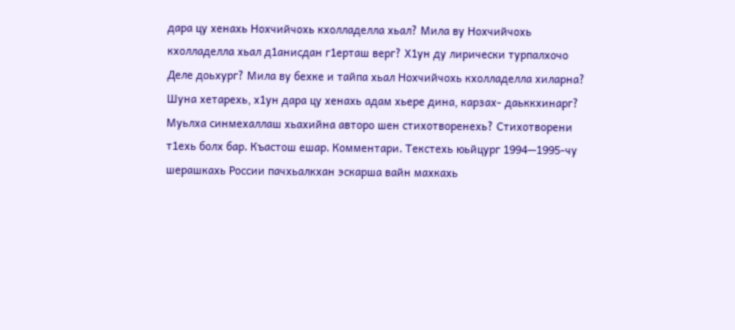дара цу хенахь Нохчийчохь кхолладелла хьал? Мила ву Нохчийчохь кхолладелла хьал д1анисдан г1ерташ верг? Х1ун ду лирически турпалхочо Деле доьхург? Мила ву бехке и тайпа хьал Нохчийчохь кхолладелла хиларна? Шуна хетарехь, х1ун дара цу хенахь адам хьере дина, карзах- даьккхинарг? Муьлха синмехаллаш хьахийна авторо шен стихотворенехь? Стихотворени т1ехь болх бар. Къастош ешар. Комментари. Текстехь юьйцург 1994—1995-чу шерашкахь России пачхьалкхан эскарша вайн махкахь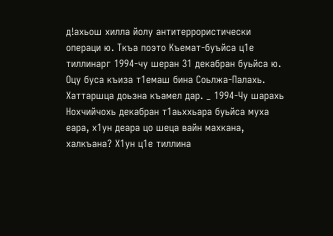д!ахьош хилла йолу антитеррористически операци ю. Ткъа поэто Къемат-буъйса ц1е тиллинарг 1994-чу шеран 31 декабран буьйса ю. Оцу буса къиза т1емаш бина Соьлжа-Палахь. Хаттаршца доьзна къамел дар. _ 1994-Чу шарахь Нохчийчохь декабран т1аьххьара буьйса муха еара, х1ун деара цо шеца вайн махкана, халкъана? Х1ун ц1е тиллина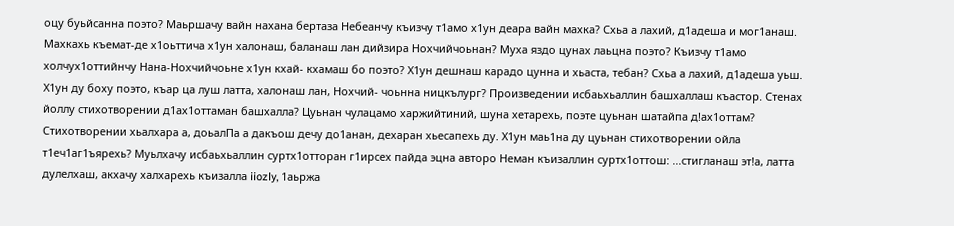оцу буьйсанна поэто? Маьршачу вайн нахана бертаза Небеанчу къизчу т1амо х1ун деара вайн махка? Схьа а лахий, д1адеша и мог1анаш. Махкахь къемат-де х1оьттича х1ун халонаш, баланаш лан дийзира Нохчийчоьнан? Муха яздо цунах лаьцна поэто? Къизчу т1амо холчух1оттийнчу Нана-Нохчийчоьне х1ун кхай- кхамаш бо поэто? Х1ун дешнаш карадо цунна и хьаста, тебан? Схьа а лахий, д1адеша уьш. Х1ун ду боху поэто, къар ца луш латта, халонаш лан, Нохчий- чоьнна ницкълург? Произведении исбаьхьаллин башхаллаш къастор. Стенах йоллу стихотворении д1ах1оттаман башхалла? Цуьнан чулацамо харжийтиний, шуна хетарехь, поэте цуьнан шатайпа д!ах1оттам? Стихотворении хьалхара а, доьалПа а дакъош дечу до1анан, дехаран хьесапехь ду. Х1ун маь1на ду цуьнан стихотворении ойла т1еч1аг1ъярехь? Муьлхачу исбаьхьаллин суртх1отторан г1ирсех пайда эцна авторо Неман къизаллин суртх1оттош: ...стигланаш эт!а, латта дулелхаш, акхачу халхарехь къизалла iiozly, 1аьржа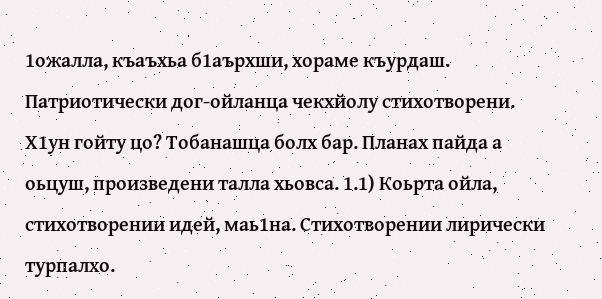1ожалла, къаъхьа б1аърхши, хораме къурдаш. Патриотически дог-ойланца чекхйолу стихотворени. Х1ун гойту цо? Тобанашца болх бар. Планах пайда а оьцуш, произведени талла хьовса. 1.1) Коьрта ойла, стихотворении идей, маь1на. Стихотворении лирически турпалхо.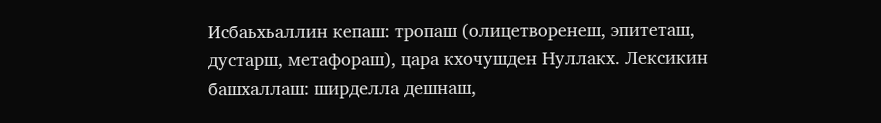Исбаьхьаллин кепаш: тропаш (олицетворенеш, эпитеташ, дустарш, метафораш), цара кхочушден Нуллакх. Лексикин башхаллаш: ширделла дешнаш,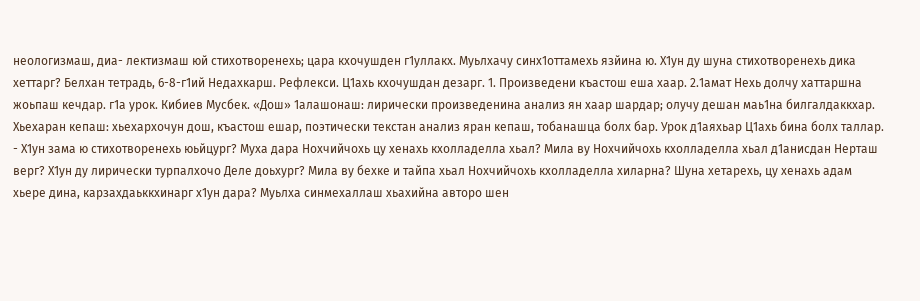неологизмаш, диа- лектизмаш юй стихотворенехь; цара кхочушден г1уллакх. Муьлхачу синх1оттамехь язйина ю. Х1ун ду шуна стихотворенехь дика хеттарг? Белхан тетрадь, 6-8-г1ий Недахкарш. Рефлекси. Ц1ахь кхочушдан дезарг. 1. Произведени къастош еша хаар. 2.1амат Нехь долчу хаттаршна жоьпаш кечдар. г1а урок. Кибиев Мусбек. «Дош» 1алашонаш: лирически произведенина анализ ян хаар шардар; олучу дешан маь1на билгалдаккхар. Хьехаран кепаш: хьехархочун дош, къастош ешар, поэтически текстан анализ яран кепаш, тобанашца болх бар. Урок д1аяхьар Ц1ахь бина болх таллар. - Х1ун зама ю стихотворенехь юьйцург? Муха дара Нохчийчохь цу хенахь кхолладелла хьал? Мила ву Нохчийчохь кхолладелла хьал д1анисдан Нерташ верг? Х1ун ду лирически турпалхочо Деле доьхург? Мила ву бехке и тайпа хьал Нохчийчохь кхолладелла хиларна? Шуна хетарехь, цу хенахь адам хьере дина, карзахдаьккхинарг х1ун дара? Муьлха синмехаллаш хьахийна авторо шен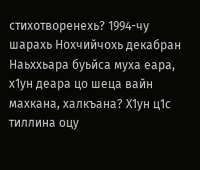стихотворенехь? 1994-чу шарахь Нохчийчохь декабран Наьххьара буьйса муха еара, х1ун деара цо шеца вайн махкана, халкъана? Х1ун ц1с тиллина оцу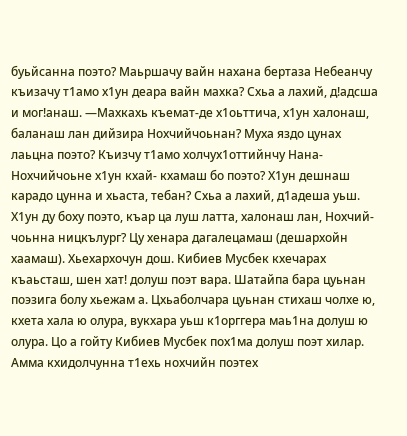буьйсанна поэто? Маьршачу вайн нахана бертаза Небеанчу къизачу т1амо х1ун деара вайн махка? Схьа а лахий, д!адсша и мог!анаш. —Махкахь къемат-де х1оьттича, х1ун халонаш, баланаш лан дийзира Нохчийчоьнан? Муха яздо цунах лаьцна поэто? Къизчу т1амо холчух1оттийнчу Нана-Нохчийчоьне х1ун кхай- кхамаш бо поэто? Х1ун дешнаш карадо цунна и хьаста, тебан? Схьа а лахий, д1адеша уьш. Х1ун ду боху поэто, къар ца луш латта, халонаш лан, Нохчий- чоьнна ницкълург? Цу хенара дагалецамаш (дешархойн хаамаш). Хьехархочун дош. Кибиев Мусбек кхечарах къаьсташ, шен хат! долуш поэт вара. Шатайпа бара цуьнан поэзига болу хьежам а. Цхьаболчара цуьнан стихаш чолхе ю, кхета хала ю олура, вукхара уьш к1орггера маь1на долуш ю олура. Цо а гойту Кибиев Мусбек пох1ма долуш поэт хилар. Амма кхидолчунна т1ехь нохчийн поэтех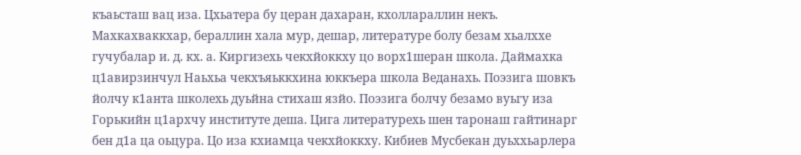къаьсташ вац иза. Цхьатера бу церан дахаран, кхоллараллин некъ. Махкахваккхар, бераллин хала мур, дешар, литературе болу безам хьалххе гучубалар и. д. кх. а. Киргизехь чекхйоккху цо ворх1шеран школа. Даймахка ц1авирзинчул Наьхьа чекхъяьккхина юккъера школа Веданахь. Поэзига шовкъ йолчу к1анта школехь дуьйна стихаш язйо. Поэзига болчу безамо вуьгу иза Горькийн ц1архчу институте деша. Цига литературехь шен таронаш гайтинарг бен д1а ца оьцура. Цо иза кхиамца чекхйоккху. Кибиев Мусбекан дуьххьарлера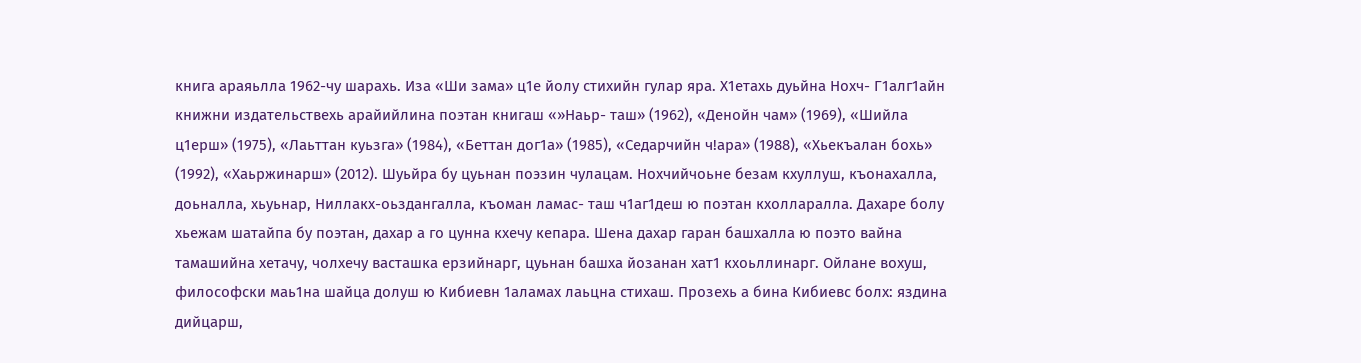книга араяьлла 1962-чу шарахь. Иза «Ши зама» ц1е йолу стихийн гулар яра. Х1етахь дуьйна Нохч- Г1алг1айн книжни издательствехь арайийлина поэтан книгаш «»Наьр- таш» (1962), «Денойн чам» (1969), «Шийла ц1ерш» (1975), «Лаьттан куьзга» (1984), «Беттан дог1а» (1985), «Седарчийн ч!ара» (1988), «Хьекъалан бохь» (1992), «Хаьржинарш» (2012). Шуьйра бу цуьнан поэзин чулацам. Нохчийчоьне безам кхуллуш, къонахалла, доьналла, хьуьнар, Ниллакх-оьздангалла, къоман ламас- таш ч1аг1деш ю поэтан кхолларалла. Дахаре болу хьежам шатайпа бу поэтан, дахар а го цунна кхечу кепара. Шена дахар гаран башхалла ю поэто вайна тамашийна хетачу, чолхечу васташка ерзийнарг, цуьнан башха йозанан хат1 кхоьллинарг. Ойлане вохуш, философски маь1на шайца долуш ю Кибиевн 1аламах лаьцна стихаш. Прозехь а бина Кибиевс болх: яздина дийцарш,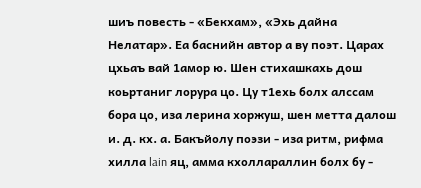шиъ повесть - «Бекхам», «Эхь дайна Нелатар». Еа баснийн автор а ву поэт. Царах цхьаъ вай 1амор ю. Шен стихашкахь дош коьртаниг лорура цо. Цу т1ехь болх алссам бора цо, иза лерина хоржуш, шен метта далош и. д. кх. а. Бакъйолу поэзи - иза ритм, рифма хилла lain яц, амма кхоллараллин болх бу -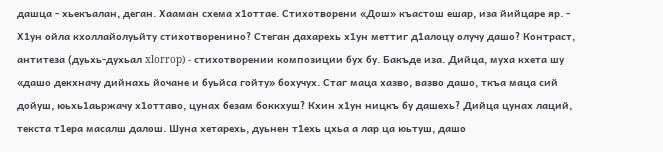дашца - хьекъалан, деган. Хааман схема х1оттае. Стихотворени «Дош» къастош ешар, иза йийцаре яр. - Х1ун ойла кхоллайолуьйту стихотворенино? Стеган дахарехь х1ун меттиг д1алоцу олучу дашо? Контраст, антитеза (дуьхь-духьал xlorrop) - стихотворении композиции бух бу. Бакъде иза. Дийца, муха кхета шу «дашо декхначу дийнахь йочане и буьйса гойту» бохучух. Стаг маца хазво, вазво дашо, ткъа маца сий дойуш, юьхь1аьржачу х1оттаво, цунах безам боккхуш? Кхин х1ун ницкъ бу дашехь? Дийца цунах лаций, текста т1ера масалш далош. Шуна хетарехь, дуьнен т1ехь цхьа а лар ца юьтуш, дашо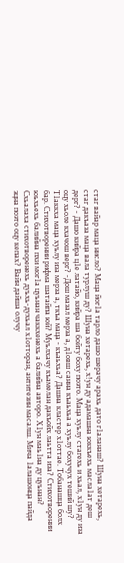стаг вайар маца нисло? Маца йог1а тарло дашо шерачу арахь дато г1аланаш? Шуна хетарехь, стаг дакъаза маца вала турлуш ду? Шуна хетарехь, х!ун ду адамашна юккъехь масла1ат деш дерг? - Дашо кийра ц1е латайо, кийра ша бойту боху поэто. Маца хуьлу стагехь и хьал, х1ун ду иза оцу хьоле кхачош верг? -Дош мазал мерза а, д1овш санна къаьхьа а хуьлу бохучух теший шу? Т1аккха маца хуьлу иза мерза а, ткъа маца - къаьхьа? Дашна кластер х1оттае. Тобанашца болх бар. Стихотворении рифма шатайпа юй? Муьлхачу къамелан дакъойх лаьтта иза? Стихотворении юьхьехь балийна пхи мог1а цуьнан чаккхенехь а балийна авторо. Х1ун маь1на ду цуьнан? Схьалаха стихотворенехь дуьхь-духьал х1отторан, антитезин масалш. Мича 1алашонца пайда эцна поэто оцу кепах? Вайн дайша олучу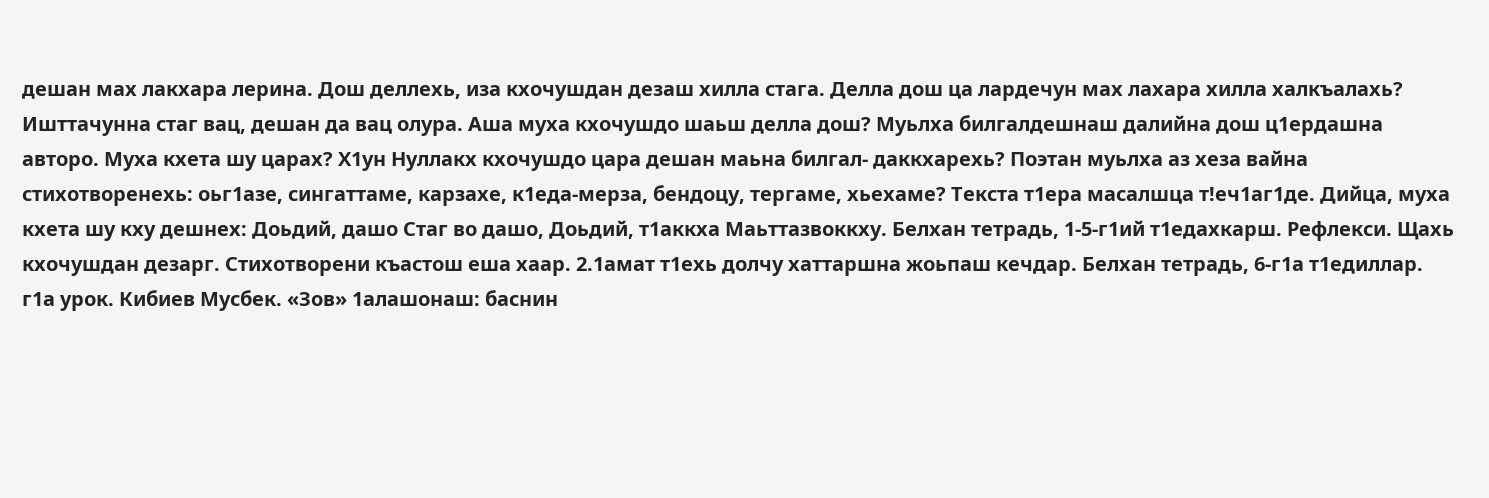дешан мах лакхара лерина. Дош деллехь, иза кхочушдан дезаш хилла стага. Делла дош ца лардечун мах лахара хилла халкъалахь? Ишттачунна стаг вац, дешан да вац олура. Аша муха кхочушдо шаьш делла дош? Муьлха билгалдешнаш далийна дош ц1ердашна авторо. Муха кхета шу царах? Х1ун Нуллакх кхочушдо цара дешан маьна билгал- даккхарехь? Поэтан муьлха аз хеза вайна стихотворенехь: оьг1азе, сингаттаме, карзахе, к1еда-мерза, бендоцу, тергаме, хьехаме? Текста т1ера масалшца т!еч1аг1де. Дийца, муха кхета шу кху дешнех: Доьдий, дашо Стаг во дашо, Доьдий, т1аккха Маьттазвоккху. Белхан тетрадь, 1-5-г1ий т1едахкарш. Рефлекси. Щахь кхочушдан дезарг. Стихотворени къастош еша хаар. 2.1амат т1ехь долчу хаттаршна жоьпаш кечдар. Белхан тетрадь, 6-г1а т1едиллар. г1а урок. Кибиев Мусбек. «Зов» 1алашонаш: баснин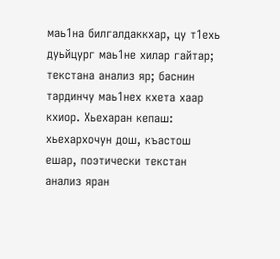маь1на билгалдаккхар, цу т1ехь дуьйцург маь1не хилар гайтар; текстана анализ яр; баснин тардинчу маь1нех кхета хаар кхиор. Хьехаран кепаш: хьехархочун дош, къастош ешар, поэтически текстан анализ яран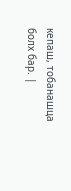кепаш, тобанашца болх бар. |